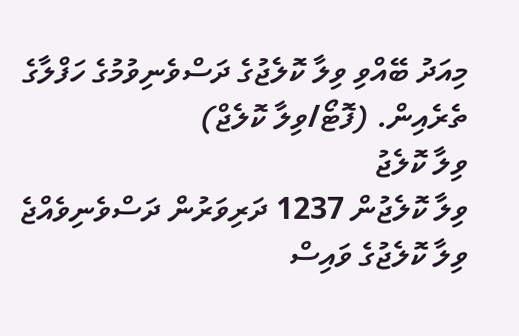މިއަދު ބޭއްވި ވިލާ ކޮލެޖުގެ ދަސްވެނިވުމުގެ ހަފްލާގެ ތެރެއިން. (ފޮޓޯ/ވިލާ ކޮލެޖް)
ވިލާ ކޮލެޖު
ވިލާ ކޮލެޖުން 1237 ދަރިވަރުން ދަސްވެނިވެއްޖެ
ވިލާ ކޮލެޖުގެ ވައިސް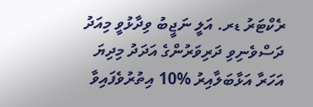ރެކްޓަރު ޑރ. އަލީ ނަޖީބު ވިދާޅުވީ މިއަދު ދަސްވެނިވި ދަރިވަރުންގެ އަދަދު މިދިޔަ އަހަރާ އަޅާބަލާއިރު %10 އިތުރުވެފައިވާ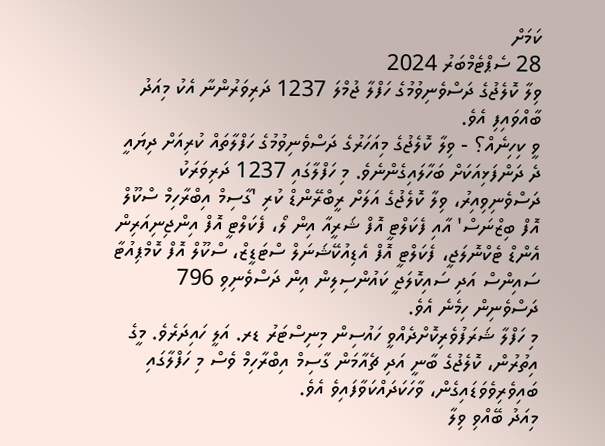ކަމަށް
28 ސެޕްޓެމްބަރު 2024
ވިލާ ކޮލެޖުގެ ދަސްވެނިވުމުގެ ހަފްލާ ޖުމްލަ 1237 ދަރިވަރުންނާ އެކު މިއަދު ބާއްވައިފި އެވެ.
ވީ ކިހިނެއް؟ - ވިލާ ކޮލެޖުގެ މިއަހަރުގެ ދަސްވެނިވުމުގެ ހަފްލާތައް ކުރިއަށް ދިޔައީ ދެ ދަންފަޅިއަކަށް ބަހާލައިގެންނެވެ. މި ހަފްލާގައި 1237 ދަރިވަރަކު ދަސްވެނިވިއިރު، ވިލާ ކޮލެޖުގެ އަލަށް ރީބްރޭންޑް ކުރި 'ގާސިމް އިބްރާހިމް ސްކޫލް އޮފް ބިޒްނަސް' އާއި ފެކަލްޓީ އޮފް ޝަރީއާ އިން ލޯ، ފެކަލްޓީ އޮފް އިންޖިނިއަރިން އެންޑް ޓެކްނޮލަޖީ، ފެކަލްޓީ އޮފް އެޑިއުކޭޝަނަލް ސްޓަޑީޒް، ސްކޫލް އޮފް ކޮމްޕިއުޓާ ސައިންސް އަދި ސައިކޮލަޖީ ކައުންސިލިން އިން ދަސްވެނިވި 796 ދަސްވެނިން ހިމެނެ އެވެ.
މި ހަފްލާ ޝަރަފުވެރިކޮށްދެއްވީ ހައުސިން މިނިސްޓަރު ޑރ. އަލީ ހައިދަރެވެ. މީގެ އިތުރުން، ކޮލެޖުގެ ބާނީ އަދި ޗެއާމަން ގާސިމް އިބްރާހިމް ވެސް މި ހަފްލާގައި ބައިވެރިވެވަޑައިގެން، ވާހަކަދައްކަވާފައިވެ އެވެ.
މިއަދު ބޭއްވި ވިލާ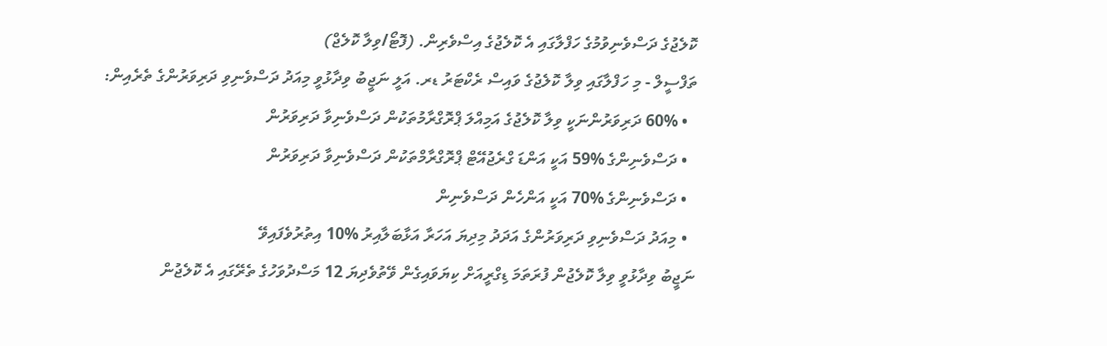ކޮލެޖުގެ ދަސްވެނިވުމުގެ ހަފްލާގައި އެ ކޮލެޖުގެ އިސްވެރިން. (ފޮޓޯ/ވިލާ ކޮލެޖް)
ތަފްސީލް - މި ހަފްލާގައި ވިލާ ކޮލެޖުގެ ވައިސް ރެކްޓަރު ޑރ. އަލީ ނަޖީބު ވިދާޅުވީ މިއަދު ދަސްވެނިވި ދަރިވަރުންގެ ތެރެއިން:
  • 60% ދަރިވަރުންނަކީ ވިލާ ކޮލެޖުގެ އަމިއްލަ ޕްރޮގްރާމުތަކުން ދަސްވެނިވާ ދަރިވަރުން
  • ދަސްވެނިންގެ %59 އަކީ އަންޑަ ގްރެޖުއޭޓް ޕްރޮގްރާމްތަކުން ދަސްވެނިވާ ދަރިވަރުން
  • ދަސްވެނިންގެ %70 އަކީ އަންހެން ދަސްވެނިން
  • މިއަދު ދަސްވެނިވި ދަރިވަރުންގެ އަދަދު މިދިޔަ އަހަރާ އަޅާބަލާއިރު %10 އިތުރުވެފައިވޭ
ނަޖީބު ވިދާޅުވީ ވިލާ ކޮލެޖުން ފުރަތަމަ ޑިގްރީއަށް ކިޔަވައިގެން ވޭތުވެދިޔަ 12 މަސްދުވަހުގެ ތެރޭގައި އެ ކޮލެޖުން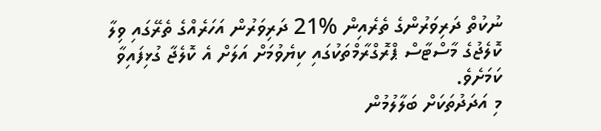ނުކުތް ދަރިވަރުންގެ ތެރެއިން %21 ދަރިވަރުން އަހަރެއްގެ ތެރޭގައި ވިލާ ކޮލެޖުގެ މާސްޓާސް ޕްރޮގްރާމްތަކުގައި ކިޔެވުމަށް އަލަށް އެ ކޮލެޖާ ގުޅިފައިވާ ކަމަށެވެ.
މި އަދަދުތަކަށް ބަލާލުމުން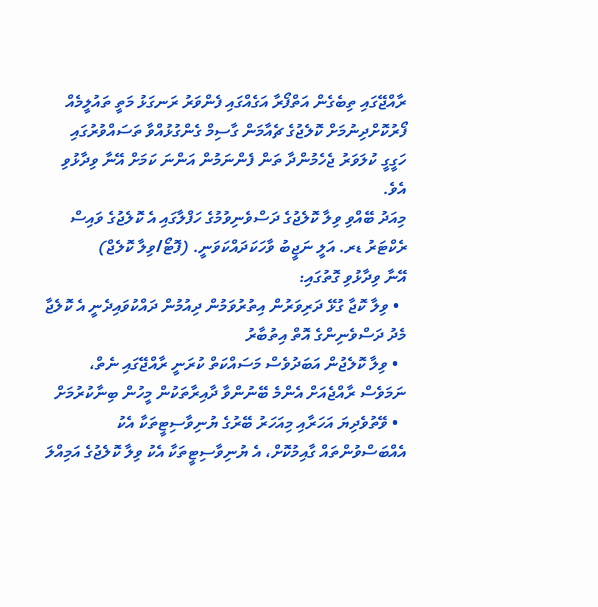ރާއްޖޭގައި ތިބެގެން އަތްފޯރާ އަގެއްގައި ފެންވަރު ރަނގަޅު މަތީ ތައުލީމެއް ފޯރުކޮށްދިނުމަށް ކޮލެޖުގެ ޗެއާމަން ގާސިމް ގެންގުޅުއްވާ ތަސައްވުރުގައި ހަގީގީ ކުލަވަރު ޖެހެމުންދާ ތަން ފެންނަމުން އަންނަ ކަމަށް އޭނާ ވިދާޅުވި އެވެ.
މިއަދު ބޭއްވި ވިލާ ކޮލެޖުގެ ދަސްވެނިވުމުގެ ހަފްލާގައި އެ ކޮލެޖުގެ ވައިސް ރެކްޓަރު ޑރ. އަލީ ނަޖީބު ވާހަކަދައްކަވަނީ. (ފޮޓޯ/ވިލާ ކޮލެޖް)
އޭނާ ވިދާޅުވި ގޮތުގައި:
  • ވިލާ ކޮޖާ ގުޅޭ ދަރިވަރުން އިތުރުވަމުން ދިއުމުން ދައްކުވައިދެނީ އެ ކޮލެޖާ މެދު ދަސްވެނިންގެ އޮތް އިތުބާރު
  • ވިލާ ކޮލެޖުން އަބަދުވެސް މަސައްކަތް ކުރަނީ ރާއްޖޭގައި ނެތް، ނަމަވެސް ރާއްޖެއަށް އެންމެ ބޭނުންވާ ދާއިރާތަކުން މީހުން ބިނާކުރުމަށް
  • ވޭތުވެދިޔަ އަހަރާއި މިއަހަރު ބޭރުގެ ޔުނިވާސިޓީތަކާ އެކު އެއްބަސްވުންތައް ގާއިމުކޮށް، އެ ޔުނިވާސިޓީތަކާ އެކު ވިލާ ކޮލެޖުގެ އަމިއްލަ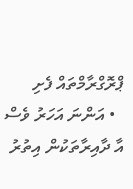ޕްރޮގްރާމްތައް ފެށި
  • އަންނަ އަހަރު ވެސް އާ ދާއިރާތަކުން އިތުރު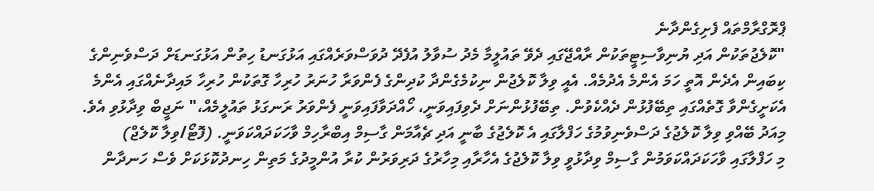ޕްރޮގްރާމްތައް ފެށިގެންދާނެ
"ކޮލެޖުތަކުން އަދި ޔުނިވާސިޓީތަކުން ރާއްޖޭގައި ދެވޭ ތައުލީމާ މެދު ސުވާލު އުފެދޭ ދުވަސްވަރެއްގައި އަޅުގަނޑު ހިތުން އަޅުގަނޑަށް ދަސްވެނިންގެ ކިބައިން އެދެން އޮތީ ހަމަ އެންމެ އެދުމެއް. އެއީ ވިލާ ކޮލެޖުން ނިކުމެގެންދާ ކުދިންގެ ފެންވަރާ ހުނަރު ހުރިހާ ގޮތަކުން ހުރިހާ މައިދާނެއްގައި އެންމެ އެކަށީގެންވާ ގޮތެއްގައި ތިބޭފުޅުން ދެއްކެވުން. ތިބޭފުޅުންނަށް ދެވިފައިވަނީ، ހޯއްދަވާފައިވަނީ ފެންވަރު ރަނގަޅު ތައުލީމެއް،" ނަޖީބް ވިދާޅުވި އެވެ.
މިއަދު ބޭއްވި ވިލާ ކޮލެޖުގެ ދަސްވެނިވުމުގެ ހަފްލާގައި އެ ކޮލެޖުގެ ބާނީ އަދި ޗެއާމަން ގާސިމް އިބްރާހިމް ވާހަކަދައްކަވަނީ. (ފޮޓޯ/ވިލާ ކޮލެޖް)
މި ހަފްލާގައި ވާހަކަދައްކަވަމުން ގާސިމް ވިދާޅުވީ ވިލާ ކޮލެޖުގެ އެހާރާއި މިހާރުގެ ދަރިވަރުން ކުރާ އުންމީދުގެ މަތިން ހިނދުކޮޅަކަށް ވެސް ހަނދާން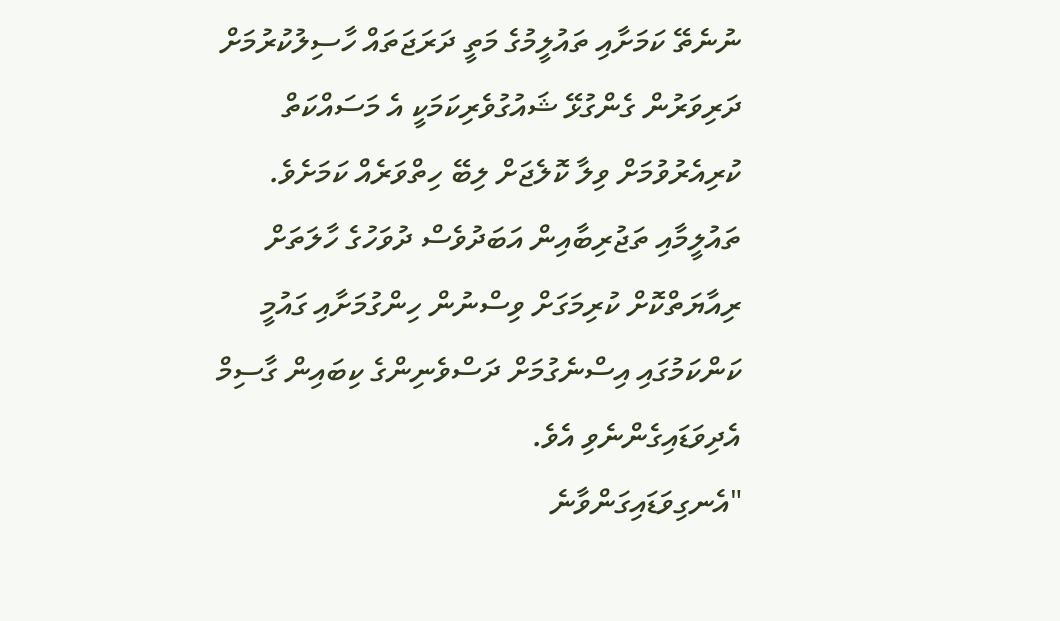ނުނެތޭ ކަމަށާއި ތައުލީމުގެ މަތީ ދަރަޖަތައް ހާސިލުކުރުމަށް ދަރިވަރުން ގެންގުޅޭ ޝައުގުވެރިކަމަކީ އެ މަސައްކަތް ކުރިއެރުވުމަށް ވިލާ ކޮލެޖަށް ލިބޭ ހިތްވަރެއް ކަމަށެވެ.
ތައުލީމާއި ތަޖުރިބާއިން އަބަދުވެސް ދުވަހުގެ ހާލަތަށް ރިއާޔަތްކޮށް ކުރިމަގަށް ވިސްނުން ހިންގުމަށާއި ގައުމީ ކަންކަމުގައި އިސްނެގުމަށް ދަސްވެނިންގެ ކިބައިން ގާސިމް އެދިވަޑައިގެންނެވި އެވެ.
"އެނގިވަޑައިގަންވާނެ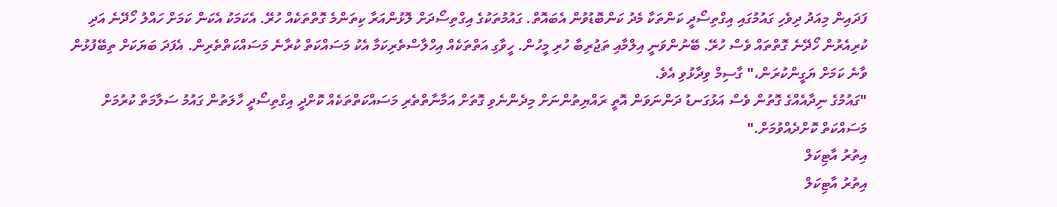ފަދައިން މިއަދު ދިވެހި ގައުމުގައި އިގްތިސޯދީ ކަންތަކާ މެދު ކަންބޮޑުވުން އެބައޮތް. ގައުމުތަކުގެ އިގްތިސޯދަށް ލޮޅުންއަރާ ކިތަންމެ ގޮތްތަކެއް ހުރޭ. އެކަމަކު އެކަން ކަމަށް ހައްލު ހޯދޭނެ އަދި ކުރިއެރުން ހޯދޭނެ ގޮތްތައް ވެސް ހުރޭ. ބޭނުންވަނީ އިލްމާއި ތަޖުރިބާ ހުރި މީހުން. ހީވާގި އަތްތަކެއް އިހްލާސްތެރިކަމާ އެކު މަސައްކަތް ކުރާނެ މަސައްކަތްތެރިން. އެފަދަ ބަޔަކަށް ތިބޭފުޅުން ވާނެ ކަމަށް ޔަގީންކުރަން،" ގާސިމް ވިދާޅުވި އެވެ.
"ގައުމުގެ ނިދާއެއްގެ ގޮތުން ވެސް އަޅުގަނޑު ދަންނަވަން އޮތީ ރައްޔިތުންނަށް މިދެންނެވި ގޮތަށް އަމާނާތްތެރި މަސައްކަތްތަކެއް ކޮށްދީ އިގްތިސޯދީ ހާލަތުން ގައުމު ސަލާމަތް ކުރުމަށް މަސައްކަތް ކޮށްދެއްވުމަށް."
އިތުރު އާޓިކަލް
އިތުރު އާޓިކަލް